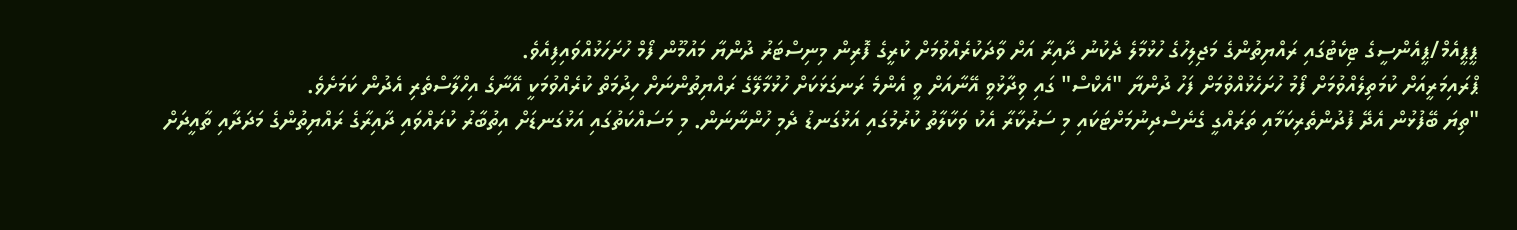ޕީޕީއެމް/ޕީއެންސީގެ ޓިކެޓުގައި ރައްޔިތުންގެ މަޖިލިހުގެ ހުޅުމާލެ ދެކުނު ދާއިރާ އަށް ވާދަކުރެއްވުމަށް ކުރީގެ ފޮރިން މިނިސްޓަރު ދުންޔާ މައުމޫން ފޯމް ހުށަހަޅުއްވައިފިއެވެ.
ޕްރައިމަރީއަށް ކުމަތިލެއްވުމަށް ފޯމު ހުށަހެޅުއްވުމަށް ފަހު ދުންޔާ "އެކްސް" ގައި ވިދާޅުވީ އޭނާއަށް ވީ އެންމެ ރަނގަޅަކަށް ހުޅުމާލޭގެ ރައްޔިތުންނަށް ހިދުމަތް ކުރެއްވުމަކީ އޭނާގެ އިހްލާސްތެރި އެދުން ކަމަށެވެ.
"ތިޔަ ބޭފުޅުން އެދޭ ފުދުންތެރިކަމާއި ތަރައްގީ ގެނެސްދިނުމަށްޓަކައި މި ސަރުކާރާ އެކު ވަކާލާތު ކުރުމުގައި އަޅުގަނޑު ދެމި ހުންނާނަން. މި މަސައްކަތުގައި އަޅުގަނޑަށް އިތުބާރު ކުރައްވައި ދާއިރާގެ ރައްޔިތުންގެ މަދަދާއި ތާއީދަށް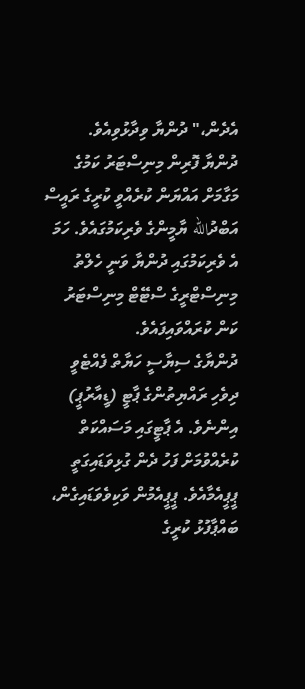އެދެން،" ދުންޔާ ވިދާޅުވިއެވެ.
ދުންޔާ ފޮރިން މިނިސްޓަރު ކަމުގެ މަގާމަށް އައްޔަން ކުރެއްވީ ކުރީގެ ރައީސް އަބްދުالله ޔާމީންގެ ވެރިކަމުގައެވެ. ހަމަ އެ ވެރިކަމުގައި ދުންޔާ ވަނީ ހެލްތު މިނިސްޓްރީގެ ސްޓޭޓް މިނިސްޓަރު ކަން ކުރައްވައިފައެވެ.
ދުންޔާގެ ސިޔާސީ ހަޔާތް ފެއްޓެވީ ދިވެހި ރައްޔިތުންގެ ޕާޓީ (ޑީއާރުޕީ) އިންނެވެ. އެ ޕާޓީގައި މަސައްކަތް ކުރެއްވުމަށް ފަހު ދެން ގުޅިވަޑައިގަތީ ޕީޕީއެމާއެވެ. ޕީޕީއެމުން ވަކިވެވަޑައިގެން، ބައްޕާފުޅު ކުރީގެ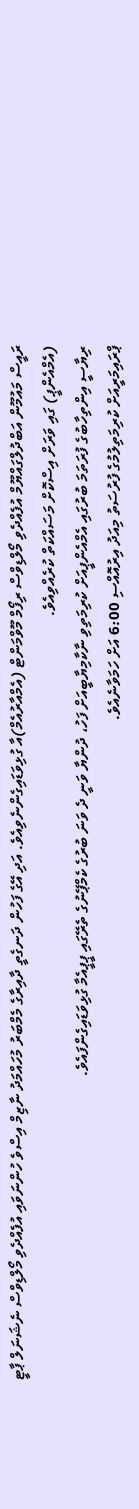ރައީސް މައުމޫން އަބްދުލްގައްޔޫމް އުފެއްދެވި މޯލްޑިވްސް ރިފޯމް މޫވްމަންޓް (އެމްއާރުއެމް)އާ ގުޅިވަޑައިގެންނެވިއެވެ. އަދި އޭގެ ފަހުން ދަނގެތީ ދާއިރާގެ މެމްބަރު މުހައްމަދު ނާޒިމް އިސްވެ ހުންނަވައި އުފެއްދެވި މޯލްޑިވްސް ނެޝަނަލް ޕާޓީ (އެމްއެންޕީ) ގައި ވަރަށް އިސްކޮށް މަސައްކަތް ކުރެއްވިއެވެ.
ރިޔާސީ އިންތިހާބުގެ ފުރަތަމަ ބުރުގައި އެމްއެންޕީއަށް ކުރިމަތިވި ނާކާމިޔާބީއަށް ފަހު، ދުންޔާ ވަނީ ދެ ވަނަ ބުރުގެ ކެމްޕޭނުގެ ތެރޭގައި ޕީޕީއެމާ ގުޅިވަޑައިގެންފައެވެ.
ޕްރައިމަރީއަށް ކުރިމަތިލުމުގެ ފުރުސަތު މިއަދު އިރުއޮއްސި 6:00 އަށް ހަމަވާނެއެވެ.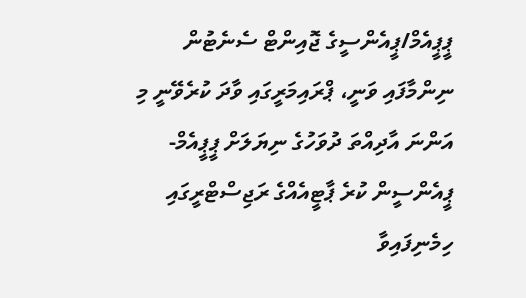ޕީޕީއެމް/ޕީއެންސީގެ ޖޮއިންޓް ސެނެޓުން ނިންމާފައި ވަނީ، ޕްރައިމަރީގައި ވާދަ ކުރެވޭނީ މި އަންނަ އާދިއްތަ ދުވަހުގެ ނިޔަލަށް ޕީޕީއެމް-ޕީއެންސީން ކުރެ ޕާޓީއެއްގެ ރަޖިސްޓްރީގައި ހިމެނިފައިވާ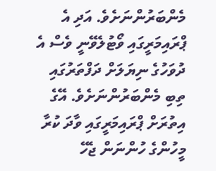މެންބަރުންނަށެވެ. އަދި އެ ޕްރައިމަރީގައި ވޯޓުލެވޭނީ ވެސް އެ ދުވަހުގެ ނިޔަލަށް ދަފްތަރުގައި ތިބި މެންބަރުންނަށެވެ. އޭގެ އިތުރަށް ޕްރައިމަރީގައި ވާދަ ކުރާ މީހުންގެ ހުންނަން ޖެހޭ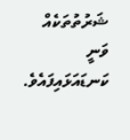ޝަރުތުތަކެއް ވަނީ ކަނޑައަޅައިފައެވެ.